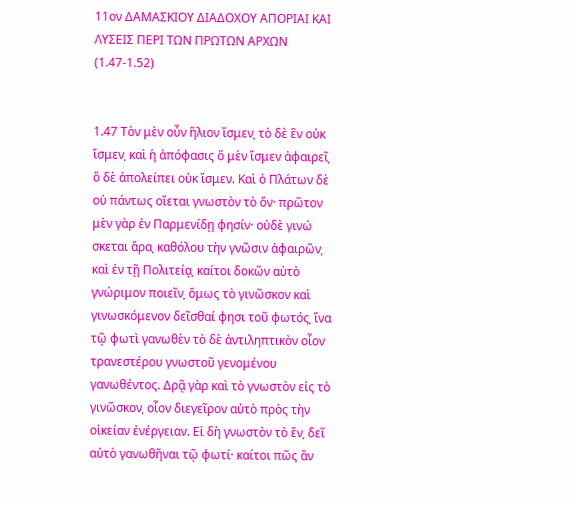11ον ΔΑΜΑΣΚΙΟΥ ΔΙΑΔΟΧΟΥ ΑΠΟΡΙΑΙ ΚΑΙ ΛΥΣΕΙΣ ΠΕΡΙ ΤΩΝ ΠΡΩΤΩΝ ΑΡΧΩΝ (1.47-1.52)


1.47 Τὸν μὲν οὖν ἥλιον ἴσμεν͵ τὸ δὲ ἓν οὐκ ἴσμεν͵ καὶ ἡ ἀπόφασις ὃ μὲν ἴσμεν ἀφαιρεῖ͵ ὃ δὲ ἀπολείπει οὐκ ἴσμεν. Καὶ ὁ Πλάτων δὲ οὐ πάντως οἴεται γνωστὸν τὸ ὄν· πρῶτον μὲν γὰρ ἐν Παρμενίδῃ φησίν· οὐδὲ γινώ σκεται ἄρα͵ καθόλου τὴν γνῶσιν ἀφαιρῶν͵ καὶ ἐν τῇ Πολιτείᾳ͵ καίτοι δοκῶν αὐτὸ γνώριμον ποιεῖν͵ ὅμως τὸ γινῶσκον καὶ γινωσκόμενον δεῖσθαί φησι τοῦ φωτός͵ ἵνα τῷ φωτὶ γανωθὲν τὸ δὲ ἀντιληπτικὸν οἷον τρανεστέρου γνωστοῦ γενομένου γανωθέντος. Δρᾷ γὰρ καὶ τὸ γνωστὸν εἰς τὸ γινῶσκον͵ οἷον διεγεῖρον αὐτὸ πρὸς τὴν οἰκείαν ἐνέργειαν. Εἰ δὴ γνωστὸν τὸ ἕν͵ δεῖ αὐτὸ γανωθῆναι τῷ φωτί· καίτοι πῶς ἂν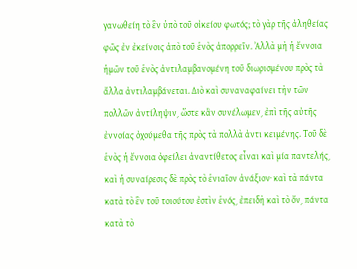γανωθείη τὸ ἓν ὑπὸ τοῦ οἰκείου φωτός; τὸ γὰρ τῆς ἀληθείας φῶς ἐν ἐκείνοις ἀπὸ τοῦ ἑνὸς ἀπορρεῖν. Ἀλλὰ μὴ ἡ ἔννοια ἡμῶν τοῦ ἑνὸς ἀντιλαμβανομένη τοῦ διωρισμένου πρὸς τὰ ἄλλα ἀντιλαμβάνεται. Διὸ καὶ συναναφαίνει τὴν τῶν πολλῶν ἀντίληψιν͵ ὥστε κἂν συνέλωμεν͵ ἐπὶ τῆς αὐτῆς ἐννοίας ὀχούμεθα τῆς πρὸς τὰ πολλὰ ἀντι κειμένης. Τοῦ δὲ ἑνὸς ἡ ἔννοια ὀφείλει ἀναντίθετος εἶναι καὶ μία παντελής͵ καὶ ἡ συναίρεσις δὲ πρὸς τὸ ἑνιαῖον ἀνάξιον· καὶ τὰ πάντα κατὰ τὸ ἓν τοῦ τοιούτου ἐστὶν ἑνός͵ ἐπειδὴ καὶ τὸ ὄν͵ πάντα κατὰ τὸ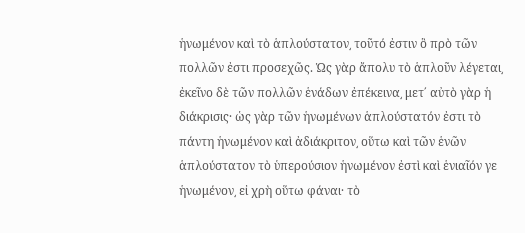ἡνωμένον καὶ τὸ ἁπλούστατον͵ τοῦτό ἐστιν ὃ πρὸ τῶν πολλῶν ἐστι προσεχῶς. Ὡς γὰρ ἄπολυ τὸ ἁπλοῦν λέγεται͵ ἐκεῖνο δὲ τῶν πολλῶν ἑνάδων ἐπέκεινα͵ μετ΄ αὐτὸ γὰρ ἡ διάκρισις· ὡς γὰρ τῶν ἡνωμένων ἁπλούστατόν ἐστι τὸ πάντη ἡνωμένον καὶ ἀδιάκριτον͵ οὕτω καὶ τῶν ἑνῶν ἁπλούστατον τὸ ὑπερούσιον ἡνωμένον ἐστὶ καὶ ἑνιαῖόν γε ἡνωμένον͵ εἰ χρὴ οὕτω φάναι· τὸ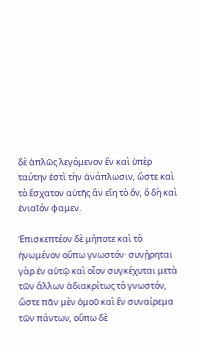δὲ ἁπλῶς λεγόμενον ἓν καὶ ὑπὲρ ταύτην ἐστὶ τὴν ἀνάπλωσιν͵ ὥστε καὶ τὸ ἔσχατον αὐτῆς ἂν εἴη τὸ ὄν͵ ὃ δὴ καὶ ἑνιαῖόν φαμεν.

Ἐπισκεπτέον δὲ μήποτε καὶ τὸ ἡνωμένον οὔπω γνωστόν· συνῄρηται γὰρ ἐν αὐτῷ καὶ οἷον συγκέχυται μετὰ τῶν ἄλλων ἀδιακρίτως τὸ γνωστόν͵ ὥστε πᾶν μὲν ὁμοῦ καὶ ἓν συναίρεμα τῶν πάντων͵ οὔπω δὲ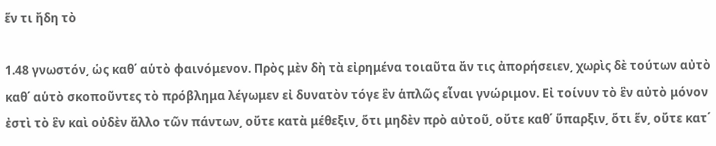ἕν τι ἤδη τὸ

1.48 γνωστόν͵ ὡς καθ΄ αὑτὸ φαινόμενον. Πρὸς μὲν δὴ τὰ εἰρημένα τοιαῦτα ἄν τις ἀπορήσειεν͵ χωρὶς δὲ τούτων αὐτὸ καθ΄ αὑτὸ σκοποῦντες τὸ πρόβλημα λέγωμεν εἰ δυνατὸν τόγε ἓν ἁπλῶς εἶναι γνώριμον. Εἰ τοίνυν τὸ ἓν αὐτὸ μόνον ἐστὶ τὸ ἓν καὶ οὐδὲν ἄλλο τῶν πάντων͵ οὔτε κατὰ μέθεξιν͵ ὅτι μηδὲν πρὸ αὐτοῦ͵ οὔτε καθ΄ ὕπαρξιν͵ ὅτι ἕν͵ οὔτε κατ΄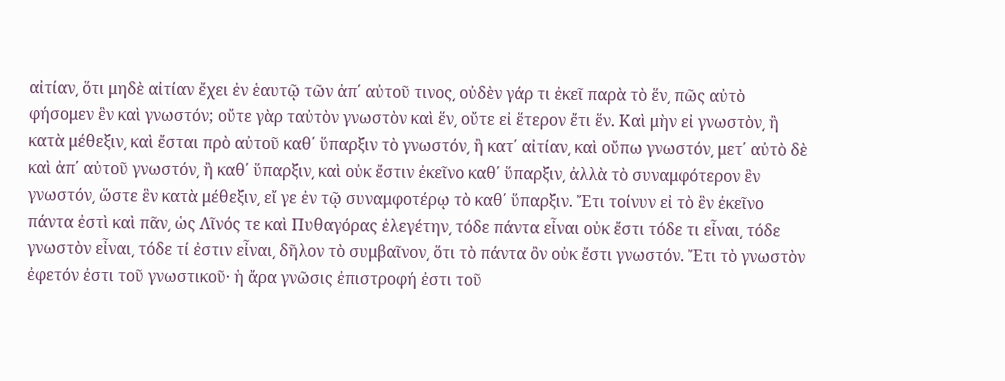αἰτίαν͵ ὅτι μηδὲ αἰτίαν ἔχει ἐν ἑαυτῷ τῶν ἀπ΄ αὐτοῦ τινος͵ οὐδὲν γάρ τι ἐκεῖ παρὰ τὸ ἕν͵ πῶς αὐτὸ φήσομεν ἓν καὶ γνωστόν; οὔτε γὰρ ταὐτὸν γνωστὸν καὶ ἕν͵ οὔτε εἰ ἕτερον ἔτι ἕν. Καὶ μὴν εἰ γνωστὸν͵ ἢ κατὰ μέθεξιν͵ καὶ ἔσται πρὸ αὐτοῦ καθ΄ ὕπαρξιν τὸ γνωστόν͵ ἢ κατ΄ αἰτίαν͵ καὶ οὔπω γνωστόν͵ μετ΄ αὐτὸ δὲ καὶ ἀπ΄ αὐτοῦ γνωστόν͵ ἢ καθ΄ ὕπαρξιν͵ καὶ οὐκ ἔστιν ἐκεῖνο καθ΄ ὕπαρξιν͵ ἀλλὰ τὸ συναμφότερον ἓν γνωστόν͵ ὥστε ἓν κατὰ μέθεξιν͵ εἴ γε ἐν τῷ συναμφοτέρῳ τὸ καθ΄ ὕπαρξιν. Ἔτι τοίνυν εἰ τὸ ἓν ἐκεῖνο πάντα ἐστὶ καὶ πᾶν͵ ὡς Λῖνός τε καὶ Πυθαγόρας ἐλεγέτην͵ τόδε πάντα εἶναι οὐκ ἔστι τόδε τι εἶναι͵ τόδε γνωστὸν εἶναι͵ τόδε τί ἐστιν εἶναι͵ δῆλον τὸ συμβαῖνον͵ ὅτι τὸ πάντα ὂν οὐκ ἔστι γνωστόν. Ἔτι τὸ γνωστὸν ἐφετόν ἐστι τοῦ γνωστικοῦ· ἡ ἄρα γνῶσις ἐπιστροφή ἐστι τοῦ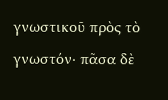γνωστικοῦ πρὸς τὸ γνωστόν· πᾶσα δὲ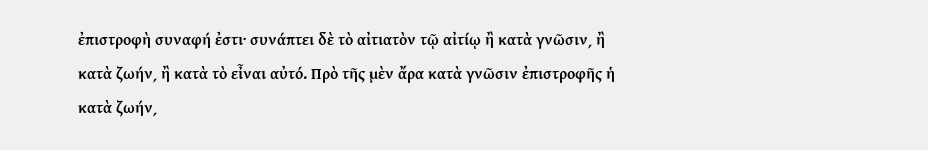ἐπιστροφὴ συναφή ἐστι· συνάπτει δὲ τὸ αἰτιατὸν τῷ αἰτίῳ ἢ κατὰ γνῶσιν͵ ἢ κατὰ ζωήν͵ ἢ κατὰ τὸ εἶναι αὐτό. Πρὸ τῆς μὲν ἄρα κατὰ γνῶσιν ἐπιστροφῆς ἡ κατὰ ζωήν͵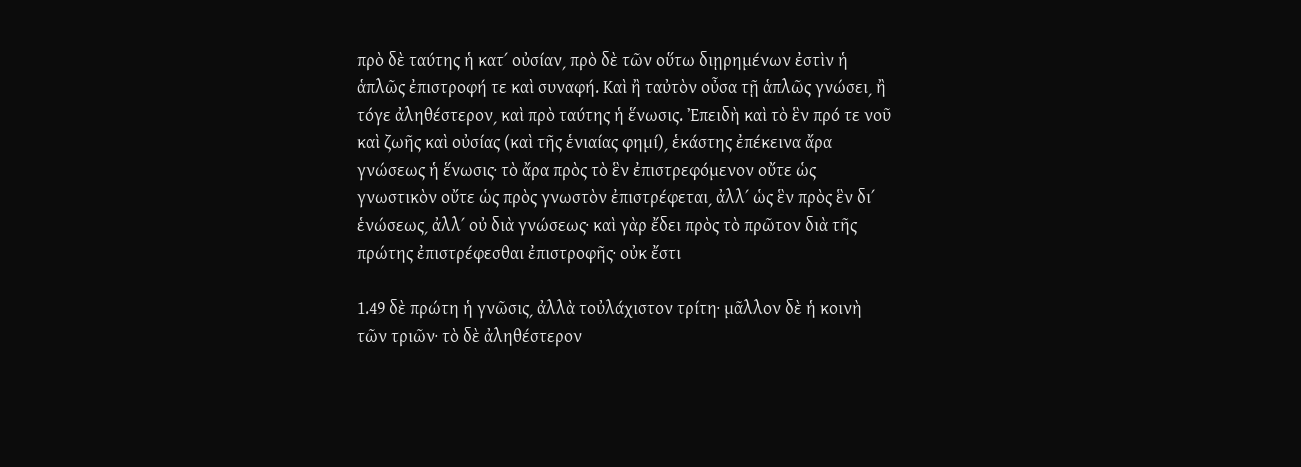πρὸ δὲ ταύτης ἡ κατ΄ οὐσίαν͵ πρὸ δὲ τῶν οὕτω διῃρημένων ἐστὶν ἡ ἁπλῶς ἐπιστροφή τε καὶ συναφή. Καὶ ἢ ταὐτὸν οὖσα τῇ ἁπλῶς γνώσει͵ ἢ τόγε ἀληθέστερον͵ καὶ πρὸ ταύτης ἡ ἕνωσις. Ἐπειδὴ καὶ τὸ ἓν πρό τε νοῦ καὶ ζωῆς καὶ οὐσίας (καὶ τῆς ἑνιαίας φημί)͵ ἑκάστης ἐπέκεινα ἄρα γνώσεως ἡ ἕνωσις· τὸ ἄρα πρὸς τὸ ἓν ἐπιστρεφόμενον οὔτε ὡς γνωστικὸν οὔτε ὡς πρὸς γνωστὸν ἐπιστρέφεται͵ ἀλλ΄ ὡς ἓν πρὸς ἓν δι΄ ἑνώσεως͵ ἀλλ΄ οὐ διὰ γνώσεως· καὶ γὰρ ἔδει πρὸς τὸ πρῶτον διὰ τῆς πρώτης ἐπιστρέφεσθαι ἐπιστροφῆς· οὐκ ἔστι

1.49 δὲ πρώτη ἡ γνῶσις͵ ἀλλὰ τοὐλάχιστον τρίτη· μᾶλλον δὲ ἡ κοινὴ τῶν τριῶν· τὸ δὲ ἀληθέστερον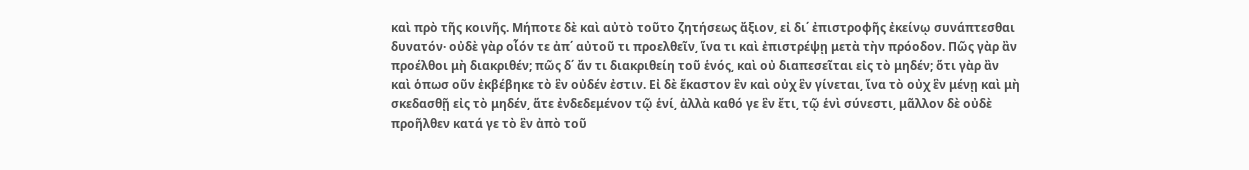καὶ πρὸ τῆς κοινῆς. Μήποτε δὲ καὶ αὐτὸ τοῦτο ζητήσεως ἄξιον͵ εἰ δι΄ ἐπιστροφῆς ἐκείνῳ συνάπτεσθαι δυνατόν· οὐδὲ γὰρ οἷόν τε ἀπ΄ αὐτοῦ τι προελθεῖν͵ ἵνα τι καὶ ἐπιστρέψῃ μετὰ τὴν πρόοδον. Πῶς γὰρ ἂν προέλθοι μὴ διακριθέν; πῶς δ΄ ἄν τι διακριθείη τοῦ ἑνός͵ καὶ οὐ διαπεσεῖται εἰς τὸ μηδέν; ὅτι γὰρ ἂν καὶ ὁπωσ οῦν ἐκβέβηκε τὸ ἓν οὐδέν ἐστιν. Εἰ δὲ ἕκαστον ἓν καὶ οὐχ ἓν γίνεται͵ ἵνα τὸ οὐχ ἓν μένῃ καὶ μὴ σκεδασθῇ εἰς τὸ μηδέν͵ ἅτε ἐνδεδεμένον τῷ ἑνί͵ ἀλλὰ καθό γε ἓν ἔτι͵ τῷ ἑνὶ σύνεστι͵ μᾶλλον δὲ οὐδὲ προῆλθεν κατά γε τὸ ἓν ἀπὸ τοῦ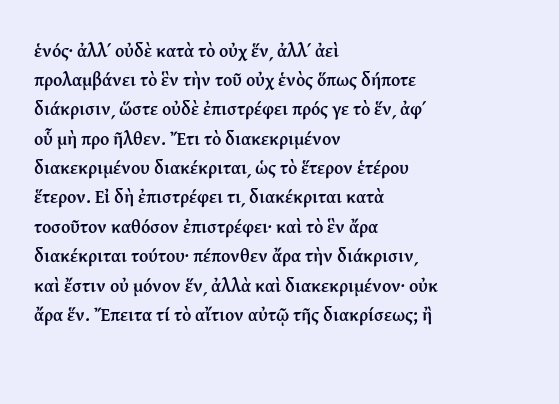ἑνός· ἀλλ΄ οὐδὲ κατὰ τὸ οὐχ ἕν͵ ἀλλ΄ ἀεὶ προλαμβάνει τὸ ἓν τὴν τοῦ οὐχ ἑνὸς ὅπως δήποτε διάκρισιν͵ ὥστε οὐδὲ ἐπιστρέφει πρός γε τὸ ἕν͵ ἀφ΄ οὗ μὴ προ ῆλθεν. Ἔτι τὸ διακεκριμένον διακεκριμένου διακέκριται͵ ὡς τὸ ἕτερον ἑτέρου ἕτερον. Εἰ δὴ ἐπιστρέφει τι͵ διακέκριται κατὰ τοσοῦτον καθόσον ἐπιστρέφει· καὶ τὸ ἓν ἄρα διακέκριται τούτου· πέπονθεν ἄρα τὴν διάκρισιν͵ καὶ ἔστιν οὐ μόνον ἕν͵ ἀλλὰ καὶ διακεκριμένον· οὐκ ἄρα ἕν. Ἔπειτα τί τὸ αἴτιον αὐτῷ τῆς διακρίσεως; ἢ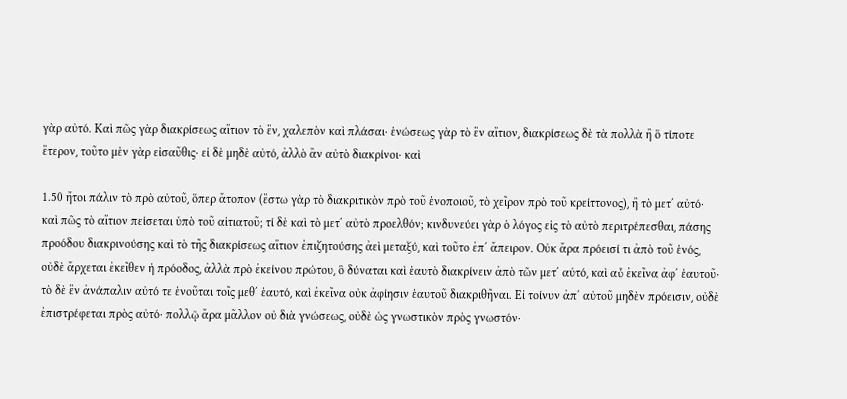γὰρ αὐτό. Καὶ πῶς γὰρ διακρίσεως αἴτιον τὸ ἕν͵ χαλεπὸν καὶ πλάσαι· ἑνώσεως γὰρ τὸ ἓν αἴτιον͵ διακρίσεως δὲ τὰ πολλὰ ἢ ὅ τίποτε ἕτερον͵ τοῦτο μὲν γὰρ εἰσαῦθις· εἰ δὲ μηδὲ αὐτό͵ ἀλλὸ ἂν αὐτὸ διακρίνοι· καὶ

1.50 ἤτοι πάλιν τὸ πρὸ αὐτοῦ͵ ὅπερ ἄτοπον (ἔστω γὰρ τὸ διακριτικὸν πρὸ τοῦ ἑνοποιοῦ͵ τὸ χεῖρον πρὸ τοῦ κρείττονος)͵ ἢ τὸ μετ΄ αὐτό· καὶ πῶς τὸ αἴτιον πείσεται ὑπὸ τοῦ αἰτιατοῦ; τί δὲ καὶ τὸ μετ΄ αὐτὸ προελθόν; κινδυνεύει γὰρ ὁ λόγος εἰς τὸ αὐτὸ περιτρέπεσθαι͵ πάσης προόδου διακρινούσης καὶ τὸ τῆς διακρίσεως αἴτιον ἐπιζητούσης ἀεὶ μεταξύ͵ καὶ τοῦτο ἐπ΄ ἄπειρον. Οὐκ ἄρα πρόεισί τι ἀπὸ τοῦ ἑνός͵ οὐδὲ ἄρχεται ἐκεῖθεν ἡ πρόοδος͵ ἀλλὰ πρὸ ἐκείνου πρώτου͵ ὃ δύναται καὶ ἑαυτὸ διακρίνειν ἀπὸ τῶν μετ΄ αὐτό͵ καὶ αὖ ἐκεῖνα ἀφ΄ ἑαυτοῦ· τὸ δὲ ἓν ἀνάπαλιν αὐτό τε ἑνοῦται τοῖς μεθ΄ ἑαυτό͵ καὶ ἐκεῖνα οὐκ ἀφίησιν ἑαυτοῦ διακριθῆναι. Εἰ τοίνυν ἀπ΄ αὐτοῦ μηδὲν πρόεισιν͵ οὐδὲ ἐπιστρέφεται πρὸς αὐτό· πολλῷ ἄρα μᾶλλον οὐ διὰ γνώσεως͵ οὐδὲ ὡς γνωστικὸν πρὸς γνωστόν·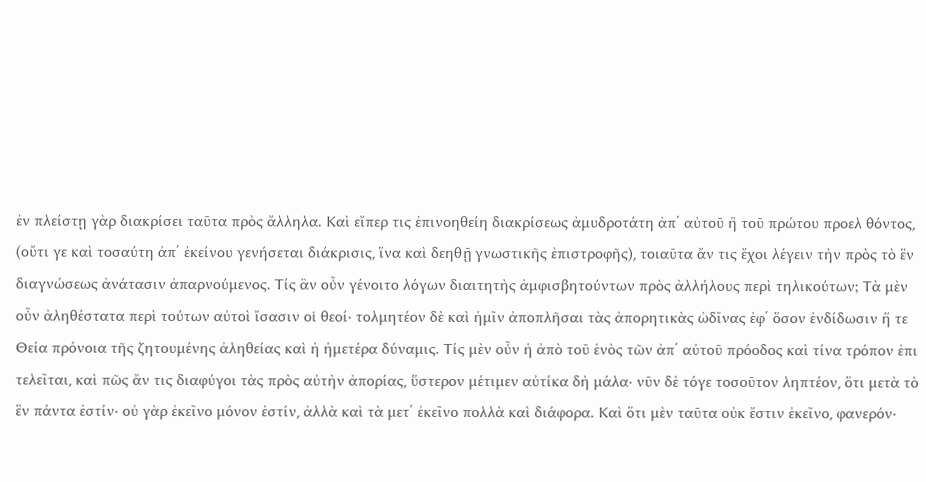ἐν πλείστῃ γὰρ διακρίσει ταῦτα πρὸς ἄλληλα. Καὶ εἴπερ τις ἐπινοηθείη διακρίσεως ἀμυδροτάτη ἀπ΄ αὐτοῦ ἢ τοῦ πρώτου προελ θόντος͵ (οὔτι γε καὶ τοσαύτη ἀπ΄ ἐκείνου γενήσεται διάκρισις͵ ἵνα καὶ δεηθῇ γνωστικῆς ἐπιστροφῆς)͵ τοιαῦτα ἄν τις ἔχοι λέγειν τὴν πρὸς τὸ ἓν διαγνώσεως ἀνάτασιν ἀπαρνούμενος. Τίς ἂν οὖν γένοιτο λόγων διαιτητὴς ἀμφισβητούντων πρὸς ἀλλήλους περὶ τηλικούτων; Τὰ μὲν οὖν ἀληθέστατα περὶ τούτων αὐτοὶ ἴσασιν οἱ θεοί· τολμητέον δὲ καὶ ἡμῖν ἀποπλῆσαι τὰς ἀπορητικὰς ὠδῖνας ἐφ΄ ὅσον ἐνδίδωσιν ἥ τε Θεία πρόνοια τῆς ζητουμένης ἀληθείας καὶ ἡ ἡμετέρα δύναμις. Τίς μὲν οὖν ἡ ἀπὸ τοῦ ἑνὸς τῶν ἀπ΄ αὐτοῦ πρόοδος καὶ τίνα τρόπον ἐπι τελεῖται͵ καὶ πῶς ἄν τις διαφύγοι τὰς πρὸς αὐτὴν ἀπορίας͵ ὕστερον μέτιμεν αὐτίκα δὴ μάλα· νῦν δὲ τόγε τοσοῦτον ληπτέον͵ ὅτι μετὰ τὸ ἓν πάντα ἐστίν· οὐ γὰρ ἐκεῖνο μόνον ἐστίν͵ ἀλλὰ καὶ τὰ μετ΄ ἐκεῖνο πολλὰ καὶ διάφορα. Καὶ ὅτι μὲν ταῦτα οὐκ ἔστιν ἐκεῖνο͵ φανερόν·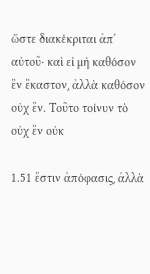ὥστε διακέκριται ἀπ΄ αὐτοῦ· καὶ εἰ μὴ καθόσον ἓν ἕκαστον͵ ἀλλὰ καθόσον οὐχ ἕν. Τοῦτο τοίνυν τὸ οὐχ ἓν οὐκ

1.51 ἔστιν ἀπόφασις͵ ἀλλὰ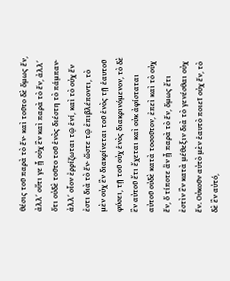θέσις τοῦ παρὰ τὸ ἕν· καὶ τοῦτο δὲ ὅμως ἕν͵ ἀλλ΄ οὔτι γε ᾗ οὐχ ἓν καὶ παρὰ τὸ ἕν͵ ἀλλ΄ ὅτι οὐδὲ τοῦτο τοῦ ἑνὸς διέστη τὸ πάμπαν· ἀλλ΄ οἷον ἐρρίζωται τῷ ἑνί͵ καὶ τὸ οὐχ ἕν ἐστι διὰ τὸ ἕν· ὥστε τῷ ἐπιβλέποντι͵ τὸ μὲν οὐχ ἓν διακρίνεται τοῦ ἑνὸς τῇ ἑαυτοῦ φύσει͵ τῇ τοῦ οὐχ ἑνὸς διακρινόμενον͵ τὸ δὲ ἓν αὐτοῦ ἔτι ἔχεται καὶ οὐκ ἀφίσταται αὐτοῦ οὐδὲ κατὰ τοσοῦτον͵ ἐπεὶ καὶ τὸ οὐχ ἕν͵ ὅ τίποτε ἂν ᾖ παρὰ τὸ ἕν͵ ὅμως ἔτι ἐστὶν ἓν κατὰ μέθεξιν διὰ τὸ γενέσθαι οὐχ ἕν. Οὐκοῦν αὐτὸ μὲν ἑαυτὸ ποιεῖ οὐχ ἕν͵ τὸ δὲ ἓν αὐτό͵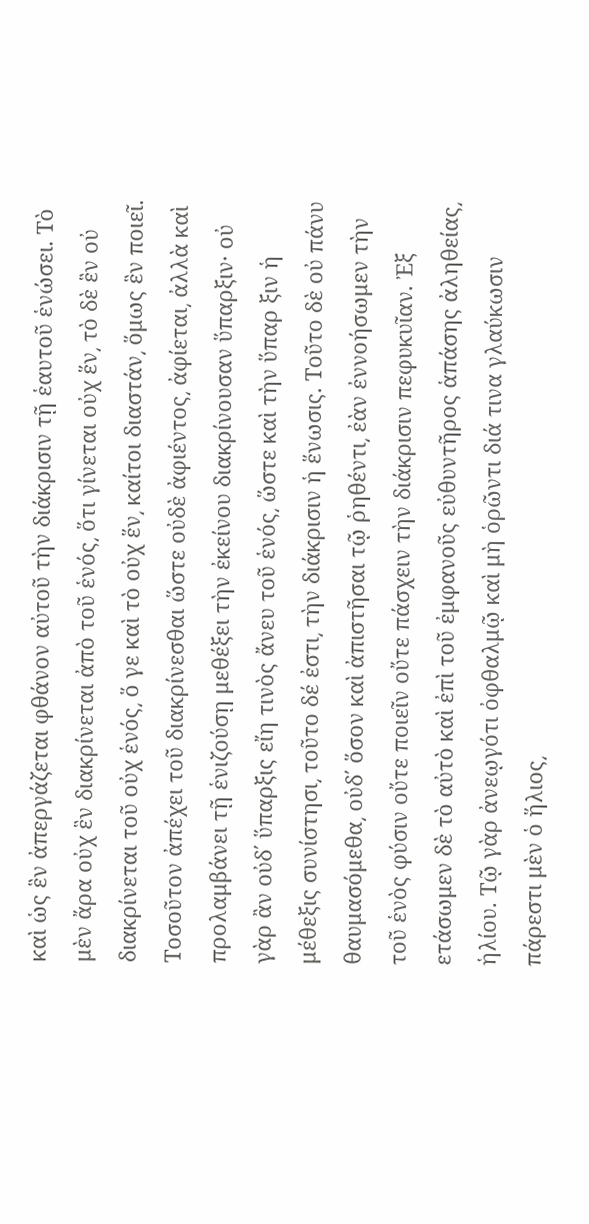καὶ ὡς ἓν ἀπεργάζεται φθάνον αὐτοῦ τὴν διάκρισιν τῇ ἑαυτοῦ ἑνώσει. Τὸ μὲν ἄρα οὐχ ἓν διακρίνεται ἀπὸ τοῦ ἑνός͵ ὅτι γίνεται οὐχ ἕν͵ τὸ δὲ ἓν οὐ διακρίνεται τοῦ οὐχ ἑνός͵ ὅ γε καὶ τὸ οὐχ ἕν͵ καίτοι διαστάν͵ ὅμως ἓν ποιεῖ. Τοσοῦτον ἀπέχει τοῦ διακρίνεσθαι ὥστε οὐδὲ ἀφιέντος͵ ἀφίεται͵ ἀλλὰ καὶ προλαμβάνει τῇ ἑνιζούσῃ μεθέξει τὴν ἐκείνου διακρίνουσαν ὕπαρξιν· οὐ γὰρ ἂν οὐδ΄ ὕπαρξις εἴη τινὸς ἄνευ τοῦ ἑνός͵ ὥστε καὶ τὴν ὕπαρ ξιν ἡ μέθεξις συνίστησι͵ τοῦτο δέ ἐστι͵ τὴν διάκρισιν ἡ ἕνωσις. Τοῦτο δὲ οὐ πάνυ θαυμασόμεθα͵ οὐδ΄ ὅσον καὶ ἀπιστῆσαι τῷ ῥηθέντι͵ ἐὰν ἐννοήσωμεν τὴν τοῦ ἑνὸς φύσιν οὔτε ποιεῖν οὔτε πάσχειν τὴν διάκρισιν πεφυκυῖαν. Ἐξ ετάσωμεν δὲ τὸ αὐτὸ καὶ ἐπὶ τοῦ ἐμφανοῦς εὐθυντῆρος ἁπάσης ἀληθείας͵ ἡλίου. Τῷ γὰρ ἀνεῳγότι ὀφθαλμῷ καὶ μὴ ὁρῶντι διά τινα γλαύκωσιν πάρεστι μὲν ὁ ἥλιος͵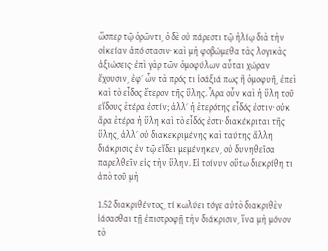ὥσπερ τῷ ὁρῶντι͵ ὁ δὲ οὐ πάρεστι τῷ ἡλίῳ διὰ τὴν οἰκείαν ἀπό στασιν· καὶ μὴ φοβώμεθα τὰς λογικὰς ἀξιώσεις· ἐπὶ γὰρ τῶν ὁμοφύλων αὗται χώραν ἔχουσιν͵ ἐφ΄ ὧν τὰ πρός τι ἰσάξιά πως ἢ ὁμοφυῆ͵ ἐπεὶ καὶ τὸ εἶδος ἕτερον τῆς ὕλης. Ἆρα οὖν καὶ ἡ ὕλη τοῦ εἴδους ἑτέρα ἐστίν; ἀλλ΄ ἡ ἑτερότης εἶδός ἐστιν· οὐκ ἄρα ἑτέρα ἡ ὕλη καὶ τὸ εἶδός ἐστι· διακέκριται τῆς ὕλης͵ ἀλλ΄ οὐ διακεκριμένης καὶ ταύτης ἄλλη διάκρισις ἐν τῷ εἴδει μεμένηκεν͵ οὐ δυνηθεῖσα παρελθεῖν εἰς τὴν ὕλην. Εἰ τοίνυν οὕτω διεκρίθη τι ἀπὸ τοῦ μὴ

1.52 διακριθέντος͵ τί κωλύει τόγε αὐτὸ διακριθὲν ἰάσασθαι τῇ ἐπιστροφῇ τὴν διάκρισιν͵ ἵνα μὴ μόνον τὸ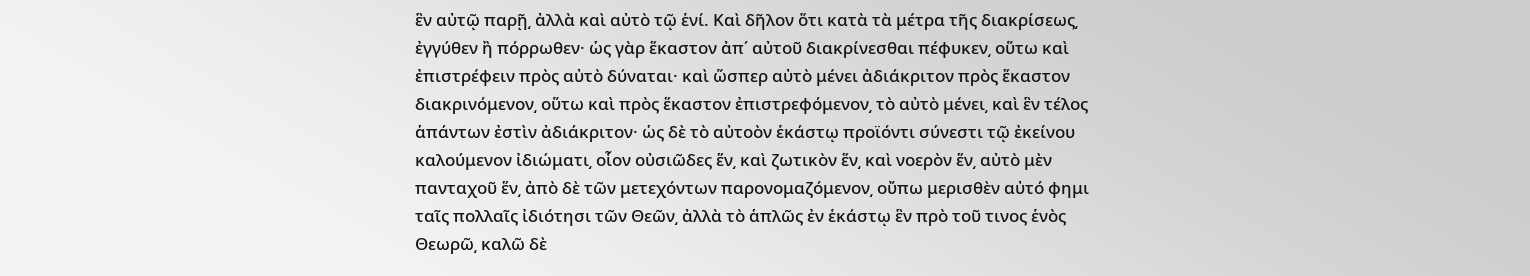ἓν αὐτῷ παρῇ͵ ἀλλὰ καὶ αὐτὸ τῷ ἑνί. Καὶ δῆλον ὅτι κατὰ τὰ μέτρα τῆς διακρίσεως͵ ἐγγύθεν ἢ πόρρωθεν· ὡς γὰρ ἕκαστον ἀπ΄ αὐτοῦ διακρίνεσθαι πέφυκεν͵ οὕτω καὶ ἐπιστρέφειν πρὸς αὐτὸ δύναται· καὶ ὥσπερ αὐτὸ μένει ἀδιάκριτον πρὸς ἕκαστον διακρινόμενον͵ οὕτω καὶ πρὸς ἕκαστον ἐπιστρεφόμενον͵ τὸ αὐτὸ μένει͵ καὶ ἓν τέλος ἁπάντων ἐστὶν ἀδιάκριτον· ὡς δὲ τὸ αὐτοὸν ἑκάστῳ προϊόντι σύνεστι τῷ ἐκείνου καλούμενον ἰδιώματι͵ οἷον οὐσιῶδες ἕν͵ καὶ ζωτικὸν ἕν͵ καὶ νοερὸν ἕν͵ αὐτὸ μὲν πανταχοῦ ἕν͵ ἀπὸ δὲ τῶν μετεχόντων παρονομαζόμενον͵ οὔπω μερισθὲν αὐτό φημι ταῖς πολλαῖς ἰδιότησι τῶν Θεῶν͵ ἀλλὰ τὸ ἁπλῶς ἐν ἑκάστῳ ἓν πρὸ τοῦ τινος ἑνὸς Θεωρῶ͵ καλῶ δὲ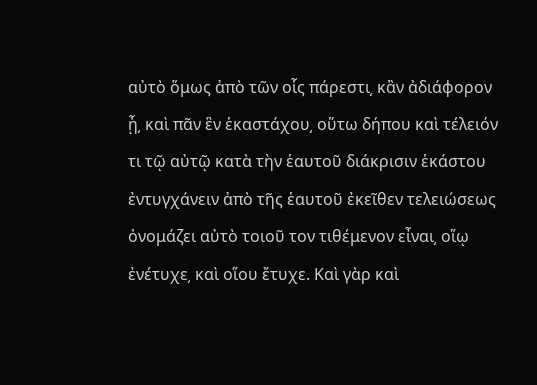αὐτὸ ὅμως ἀπὸ τῶν οἷς πάρεστι͵ κἂν ἀδιάφορον ᾖ͵ καὶ πᾶν ἓν ἑκαστάχου͵ οὕτω δήπου καὶ τέλειόν τι τῷ αὐτῷ κατὰ τὴν ἑαυτοῦ διάκρισιν ἑκάστου ἐντυγχάνειν ἀπὸ τῆς ἑαυτοῦ ἐκεῖθεν τελειώσεως ὀνομάζει αὐτὸ τοιοῦ τον τιθέμενον εἶναι͵ οἵῳ ἐνέτυχε͵ καὶ οἵου ἔτυχε. Καὶ γὰρ καὶ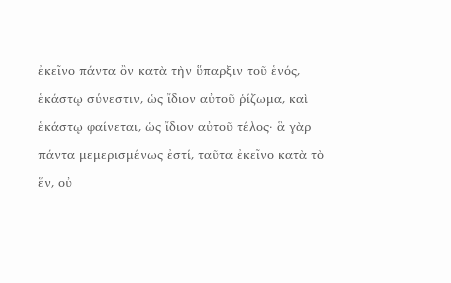ἐκεῖνο πάντα ὂν κατὰ τὴν ὕπαρξιν τοῦ ἑνός͵ ἑκάστῳ σύνεστιν͵ ὡς ἴδιον αὐτοῦ ῥίζωμα͵ καὶ ἑκάστῳ φαίνεται͵ ὡς ἴδιον αὐτοῦ τέλος· ἃ γὰρ πάντα μεμερισμένως ἐστί͵ ταῦτα ἐκεῖνο κατὰ τὸ ἕν͵ οὐ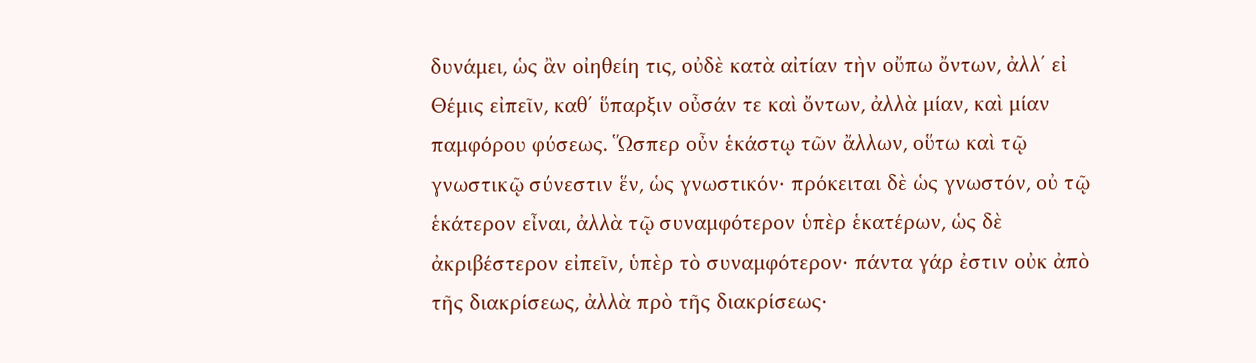δυνάμει͵ ὡς ἂν οἰηθείη τις͵ οὐδὲ κατὰ αἰτίαν τὴν οὔπω ὄντων͵ ἀλλ΄ εἰ Θέμις εἰπεῖν͵ καθ΄ ὕπαρξιν οὖσάν τε καὶ ὄντων͵ ἀλλὰ μίαν͵ καὶ μίαν παμφόρου φύσεως. Ὥσπερ οὖν ἑκάστῳ τῶν ἄλλων͵ οὕτω καὶ τῷ γνωστικῷ σύνεστιν ἕν͵ ὡς γνωστικόν· πρόκειται δὲ ὡς γνωστόν͵ οὐ τῷ ἑκάτερον εἶναι͵ ἀλλὰ τῷ συναμφότερον ὑπὲρ ἑκατέρων͵ ὡς δὲ ἀκριβέστερον εἰπεῖν͵ ὑπὲρ τὸ συναμφότερον· πάντα γάρ ἐστιν οὐκ ἀπὸ τῆς διακρίσεως͵ ἀλλὰ πρὸ τῆς διακρίσεως·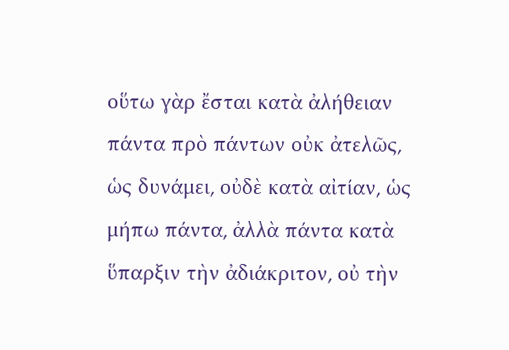οὕτω γὰρ ἔσται κατὰ ἀλήθειαν πάντα πρὸ πάντων οὐκ ἀτελῶς͵ ὡς δυνάμει͵ οὐδὲ κατὰ αἰτίαν͵ ὡς μήπω πάντα͵ ἀλλὰ πάντα κατὰ ὕπαρξιν τὴν ἀδιάκριτον͵ οὐ τὴν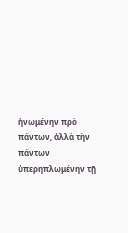ἡνωμένην πρὸ πάντων͵ ἀλλὰ τὴν πάντων ὑπερηπλωμένην τῇ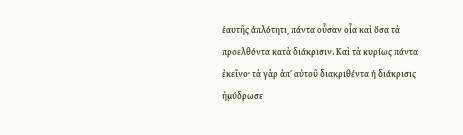ἑαυτῆς ἁπλότητι͵ πάντα οὖσαν οἷα καὶ ὅσα τὰ προελθόντα κατὰ διάκρισιν. Καὶ τὰ κυρίως πάντα ἐκεῖνο· τὰ γὰρ ἀπ΄ αὐτοῦ διακριθέντα ἡ διάκρισις ἠμύδρωσε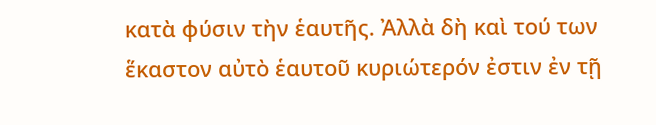κατὰ φύσιν τὴν ἑαυτῆς. Ἀλλὰ δὴ καὶ τού των ἕκαστον αὐτὸ ἑαυτοῦ κυριώτερόν ἐστιν ἐν τῇ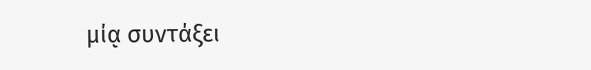μίᾳ συντάξει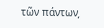τῶν πάντων͵